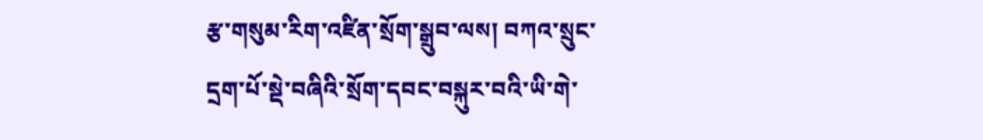རྩ་གསུམ་རིག་འཛིན་སྲོག་སྒྲུབ་ལས། བཀའ་སྲུང་དྲག་པོ་སྡེ་བཞིའི་སྲོག་དབང་བསྐུར་བའི་ཡི་གེ་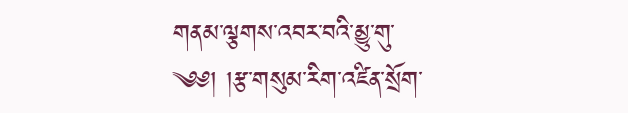གནམ་ལྕགས་འབར་བའི་མྱུ་གུ་
༄༅། །རྩ་གསུམ་རིག་འཛིན་སྲོག་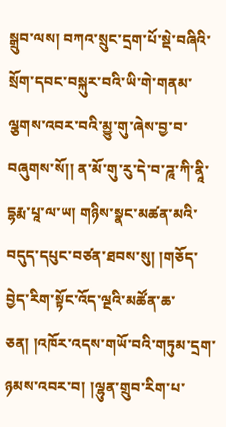སྒྲུབ་ལས། བཀའ་སྲུང་དྲག་པོ་སྡེ་བཞིའི་སྲོག་དབང་བསྐུར་བའི་ཡི་གེ་གནམ་ལྕགས་འབར་བའི་མྱུ་གུ་ཞེས་བྱ་བ་བཞུགས་སོ།། ན་མོ་གུ་རུ་དེ་བ་ཌཱ་ཀི་ནཱི་དྷརྨ་པཱ་ལ་ཡ། གཉིས་སྣང་མཚན་མའི་བདུད་དཔུང་བཙན་ཐབས་སུ། །གཅོད་བྱེད་རིག་སྟོང་འོད་ལྔའི་མཚོན་ཆ་ཅན། །འཁོར་འདས་གཡོ་བའི་གཏུམ་དྲག་ཉམས་འབར་བ། །ལྷུན་གྲུབ་རིག་པ་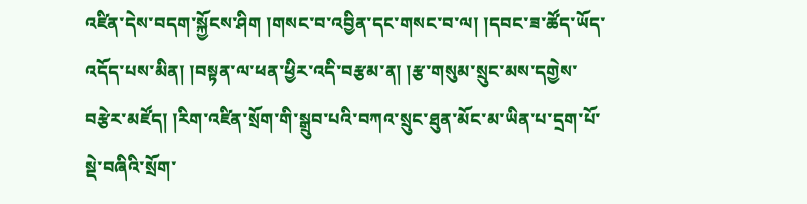འཛིན་དེས་བདག་སྐྱོངས་ཤིག །གསང་བ་འབྱིན་དང་གསང་བ་ལ། །དབང་ཟ་ཚོད་ཡོད་འདོད་པས་མིན། །བསྟན་ལ་ཕན་ཕྱིར་འདི་བརྩམ་ན། །རྩ་གསུམ་སྲུང་མས་དགྱེས་བརྩེར་མཛོད། །རིག་འཛིན་སྲོག་གི་སྒྲུབ་པའི་བཀའ་སྲུང་ཐུན་མོང་མ་ཡིན་པ་དྲག་པོ་སྡེ་བཞིའི་སྲོག་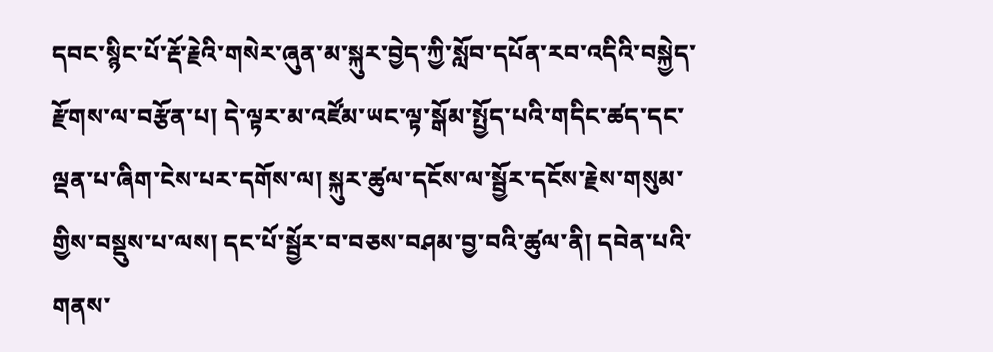དབང་སྙིང་པོ་རྡོ་རྗེའི་གསེར་ཞུན་མ་སྐུར་བྱེད་ཀྱི་སློབ་དཔོན་རབ་འདིའི་བསྐྱེད་རྫོགས་ལ་བརྩོན་པ། དེ་ལྟར་མ་འཛོམ་ཡང་ལྟ་སྒོམ་སྤྱོད་པའི་གདིང་ཚད་དང་ལྡན་པ་ཞིག་ངེས་པར་དགོས་ལ། སྐུར་ཚུལ་དངོས་ལ་སྦྱོར་དངོས་རྗེས་གསུམ་གྱིས་བསྡུས་པ་ལས། དང་པོ་སྦྱོར་བ་བཅས་བཤམ་བྱ་བའི་ཚུལ་ནི། དབེན་པའི་གནས་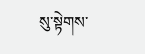སུ་སྟེགས་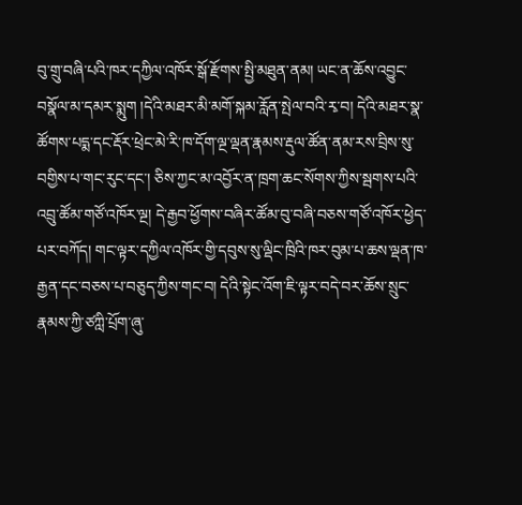བུ་གྲུ་བཞི་པའི་ཁར་དཀྱིལ་འཁོར་སྒོ་རྫོགས་སྤྱི་མཐུན་ནམ། ཡང་ན་ཆོས་འབྱུང་བསྣོལ་མ་དམར་སྨུག །དེའི་མཐར་མི་མགོ་སྐམ་རློན་སྤེལ་བའི་རྭ་བ། དེའི་མཐར་སྣ་ཚོགས་པདྨ་དང་རྡོར་ཕྲེང་མེ་རི་ཁ་དོག་ལྔ་ལྡན་རྣམས་རྡུལ་ཚོན་ནམ་རས་བྲིས་སུ་བགྱིས་པ་གང་རུང་དང་། ཅིས་ཀྱང་མ་འབྱོར་ན་ཁྲག་ཆང་སོགས་ཀྱིས་སྦགས་པའི་འབྲུ་ཚོམ་གཙོ་འཁོར་ལྔ། དེ་རྒྱབ་ཕྱོགས་བཞིར་ཚོམ་བུ་བཞི་བཅས་གཙོ་འཁོར་ཕྱེད་པར་བཀོད། གང་ལྟར་དཀྱིལ་འཁོར་གྱི་དབུས་སུ་ལྡིང་ཁྲིའི་ཁར་བུམ་པ་ཆས་ལྡན་ཁ་རྒྱན་དང་བཅས་པ་བཅུད་ཀྱིས་གང་བ། དེའི་སྟེང་འོག་ཇི་ལྟར་བདེ་བར་ཆོས་སྲུང་རྣམས་ཀྱི་ཙཀླི་པྲོག་ཞུ་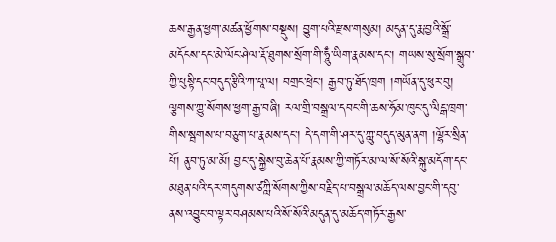ཆས་རྒྱན་ཕྱག་མཚན་ཕྱོགས་བསྡུས། བྱུག་པའི་རྫས་གསུམ། མདུན་དུ་རྨ་བྱའི་སྒྲོ་མདོངས་དང་མེ་ལོང་ཤེལ་རྡོ་ཐུགས་སྲོག་གི་ཧཱུྃ་ཡིག་རྣམས་དང་། གཡས་སུ་སྲོག་སྒྲུབ་ཀྱི་པུསྟི་དང་བདུད་རྩིའི་ཀ་པཱ་ལ། བགྲང་ཕྲེང་། རྒྱབ་ཏུ་ཐོད་ཁྲག །གཡོན་དུ་ཕུར་བུ། ལྕགས་ཀྱུ་སོགས་ཕྱག་རྒྱ་བཞི། རལ་གྲི་བསྒྲལ་དབང་གི་ཆས་ཧོམ་ཁུང་དུ་ལིངྒ་ཁྲག་གིས་སྦགས་པ་བཅུག་པ་རྣམས་དང་། དེ་དག་གི་ཤར་དུ་ཀླུ་བདུད་མུན་ནག །ལྷོར་སྲིན་པོ། ནུབ་ཏུ་མ་མོ། བྱང་དུ་སྐྱེས་བུ་ཆེན་པོ་རྣམས་ཀྱི་གཏོར་མ་ལ་སོ་སོའི་སྐུ་མདོག་དང་མཐུན་པའི་དར་གདུགས་ཙཀླི་སོགས་ཀྱིས་བརྗིད་པ་བསྒྲལ་མཆོད་ལས་བྱང་གི་དབུ་ནས་འབྱུང་བ་ལྟར་བཤམས་པའི་སོ་སོའི་མདུན་དུ་མཆོད་གཏོར་རྒྱས་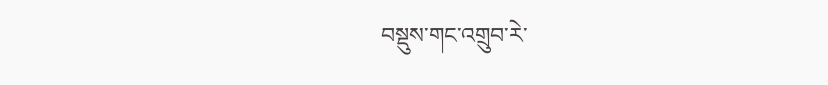བསྡུས་གང་འགྲུབ་རེ་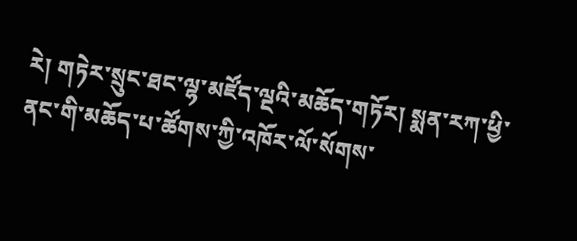རེ། གཏེར་སྲུང་ཐང་ལྷ་མཛོད་ལྔའི་མཆོད་གཏོར། སྨན་རཀ་ཕྱི་ནང་གི་མཆོད་པ་ཚོགས་ཀྱི་འཁོར་ལོ་སོགས་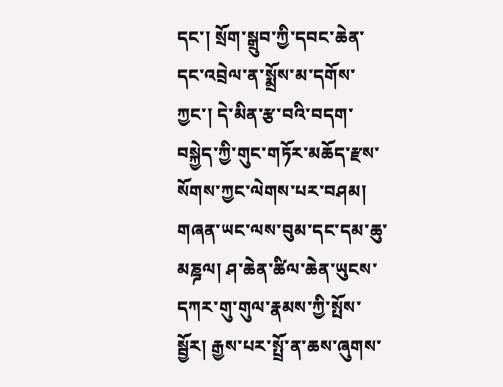དང་། སྲོག་སྒྲུབ་ཀྱི་དབང་ཆེན་དང་འབྲེལ་ན་སྨྲོས་མ་དགོས་ཀྱང་། དེ་མིན་རྩ་བའི་བདག་བསྐྱེད་ཀྱི་གུང་གཏོར་མཆོད་རྫས་སོགས་ཀྱང་ལེགས་པར་བཤམ། གཞན་ཡང་ལས་བུམ་དང་དམ་ཆུ་མཎྜལ། ཤ་ཆེན་ཚིལ་ཆེན་ཡུངས་དཀར་གུ་གུལ་རྣམས་ཀྱི་སྤོས་སྦྱོར། རྒྱས་པར་སྤྲོ་ན་ཆས་ཞུགས་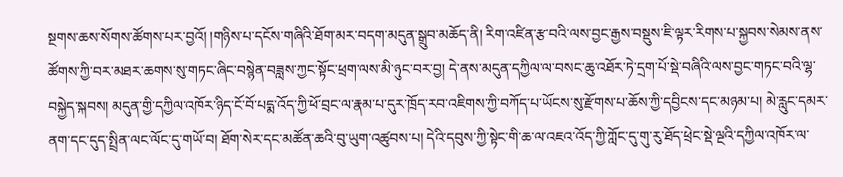སྔགས་ཆས་སོགས་ཚོགས་པར་བྱའོ། །གཉིས་པ་དངོས་གཞིའི་ཐོག་མར་བདག་མདུན་སྒྲུབ་མཆོད་ནི། རིག་འཛིན་རྩ་བའི་ལས་བྱང་རྒྱས་བསྡུས་ཇི་ལྟར་རིགས་པ་སྐྱབས་སེམས་ནས་ཚོགས་ཀྱི་བར་མཐར་ཆགས་སུ་གཏང་ཞིང་བསྙེན་བཟླས་ཀྱང་སྟོང་ཕྲག་ལས་མི་ཉུང་བར་བྱ། དེ་ནས་མདུན་དཀྱིལ་ལ་བསང་ཆུ་འཐོར་ཏེ་དྲག་པོ་སྡེ་བཞིའི་ལས་བྱང་གཏང་བའི་ལྷ་བསྐྱེད་སྐབས། མདུན་གྱི་དཀྱིལ་འཁོར་ཉིད་ངོ་བོ་པདྨ་འོད་ཀྱི་ཕོ་བྲང་ལ་རྣམ་པ་དུར་ཁྲོད་རབ་འཇིགས་ཀྱི་བཀོད་པ་ཡོངས་སུ་རྫོགས་པ་ཆོས་ཀྱི་དབྱིངས་དང་མཉམ་པ། མེ་རླུང་དམར་ནག་དང་དུད་སྤྲིན་ལང་ལོང་དུ་གཡོ་བ། ཐོག་སེར་དང་མཚོན་ཆའི་བུ་ཡུག་འཚུབས་པ། དེའི་དབུས་ཀྱི་སྟེང་གི་ཆ་ལ་འཇའ་འོད་ཀྱི་ཀློང་དུ་གུ་རུ་ཐོད་ཕྲེང་སྡེ་ལྔའི་དཀྱིལ་འཁོར་ལ་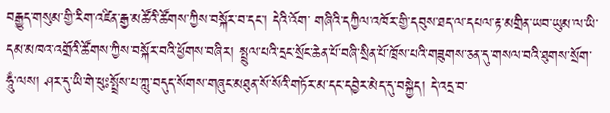བརྒྱུད་གསུམ་གྱི་རིག་འཛིན་རྒྱ་མཚོའི་ཚོགས་ཀྱིས་བསྐོར་བ་དང་། དེའི་འོག་ གཞིའི་དཀྱིལ་འཁོར་གྱི་དབུས་ཐད་ལ་དཔལ་རྟ་མགྲིན་ཡབ་ཡུམ་ལ་ཡི་དམ་མཁའ་འགྲོའི་ཚོགས་ཀྱིས་བསྐོར་བའི་ཕྱོགས་བཞིར། སྤྲུལ་པའི་དྲང་སྲོང་ཆེན་པོ་བཞི་སྲིན་པོ་ཁྲོས་པའི་གཟུགས་ཅན་དུ་གསལ་བའི་ཐུགས་སྲོག་ཧཱུྃ་ལས། ཤར་དུ་ཡི་གེ་ཕུཿསྤྲོས་པ་ཀླུ་བདུད་སོགས་གཞུང་མཐུན་སོ་སོའི་གཏོར་མ་དང་དབྱེར་མེད་དུ་བསྐྱེད། དེ་འདྲ་བ་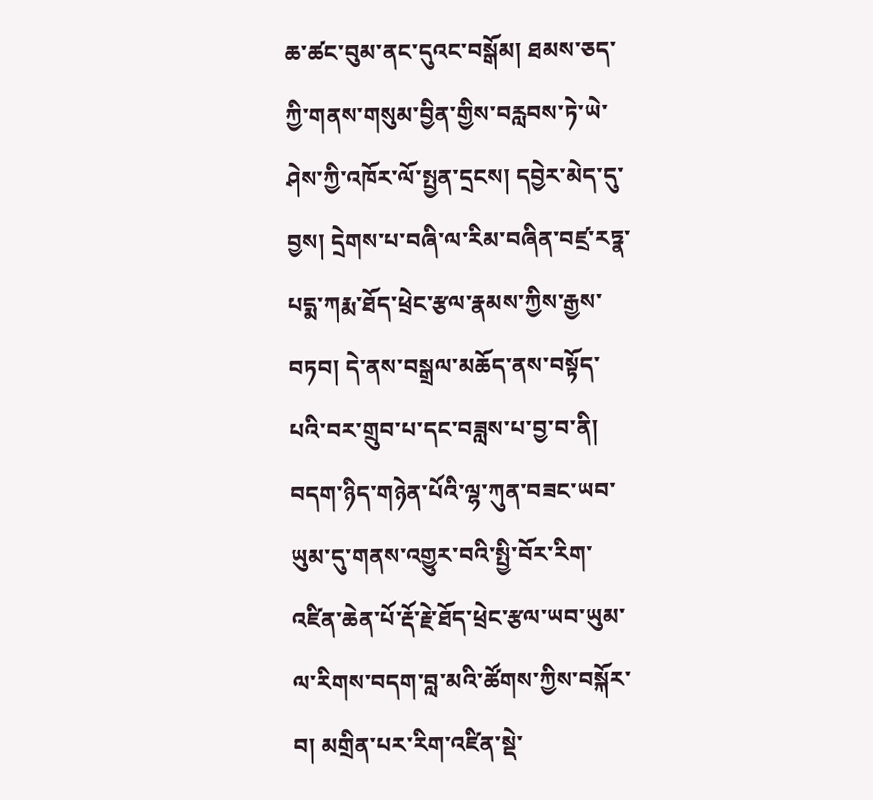ཆ་ཚང་བུམ་ནང་དུའང་བསྒོམ། ཐམས་ཅད་ཀྱི་གནས་གསུམ་བྱིན་གྱིས་བརླབས་ཏེ་ཡེ་ཤེས་ཀྱི་འཁོར་ལོ་སྤྱན་དྲངས། དབྱེར་མེད་དུ་བྱས། དྲེགས་པ་བཞི་ལ་རིམ་བཞིན་བཛྲ་རཏྣ་པདྨ་ཀརྨ་ཐོད་ཕྲེང་རྩལ་རྣམས་ཀྱིས་རྒྱས་བཏབ། དེ་ནས་བསྒྲལ་མཆོད་ནས་བསྟོད་པའི་བར་གྲུབ་པ་དང་བཟླས་པ་བྱ་བ་ནི། བདག་ཉིད་གཉེན་པོའི་ལྷ་ཀུན་བཟང་ཡབ་ཡུམ་དུ་གནས་འགྱུར་བའི་སྤྱི་བོར་རིག་འཛིན་ཆེན་པོ་རྡོ་རྗེ་ཐོད་ཕྲེང་རྩལ་ཡབ་ཡུམ་ལ་རིགས་བདག་བླ་མའི་ཚོགས་ཀྱིས་བསྐོར་བ། མགྲིན་པར་རིག་འཛིན་སྡེ་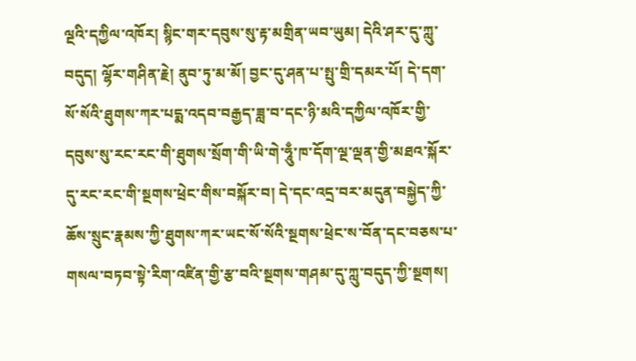ལྔའི་དཀྱིལ་འཁོར། སྙིང་གར་དབུས་སུ་རྟ་མགྲིན་ཡབ་ཡུམ། དེའི་ཤར་དུ་ཀླུ་བདུད། ལྷོར་གཤིན་རྗེ། ནུབ་ཏུ་མ་མོ། བྱང་དུ་ཤན་པ་སྤུ་གྲི་དམར་པོ། དེ་དག་སོ་སོའི་ཐུགས་ཀར་པདྨ་འདབ་བརྒྱད་ཟླ་བ་དང་ཉི་མའི་དཀྱིལ་འཁོར་གྱི་དབུས་སུ་རང་རང་གི་ཐུགས་སྲོག་གི་ཡི་གེ་ཧཱུྃ་ཁ་དོག་ལྔ་ལྡན་གྱི་མཐའ་སྐོར་དུ་རང་རང་གི་སྔགས་ཕྲེང་གིས་བསྐོར་བ། དེ་དང་འདྲ་བར་མདུན་བསྐྱེད་ཀྱི་ཆོས་སྲུང་རྣམས་ཀྱི་ཐུགས་ཀར་ཡང་སོ་སོའི་སྔགས་ཕྲེང་ས་བོན་དང་བཅས་པ་གསལ་བཏབ་སྟེ་རིག་འཛིན་གྱི་རྩ་བའི་སྔགས་གཤམ་དུ་ཀླུ་བདུད་ཀྱི་སྔགས།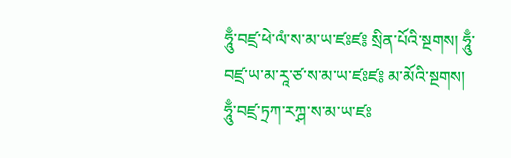ཧཱུྃ་བཛྲ་ཕེ་ལཾ་ས་མ་ཡ་ཛཿཛ༔ སྲིན་པོའི་སྔགས། ཧཱུྃ་བཛྲ་ཡ་མ་རཱ་ཙ་ས་མ་ཡ་ཛཿཛ༔ མ་མོའི་སྔགས། ཧཱུྃ་བཛྲ་ཏྲཀ་རཀྴ་ས་མ་ཡ་ཛཿ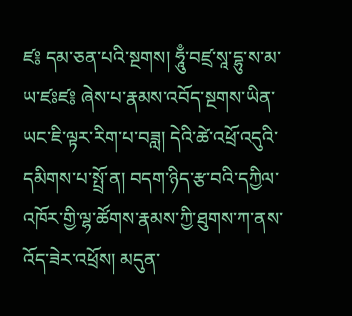ཛ༔ དམ་ཅན་པའི་སྔགས། ཧཱུྃ་བཛྲ་སཱ་དྷུ་ས་མ་ཡ་ཛཿཛ༔ ཞེས་པ་རྣམས་འབོད་སྔགས་ཡིན་ཡང་ཇི་ལྟར་རིག་པ་བཟླ། དེའི་ཚེ་འཕྲོ་འདུའི་དམིགས་པ་སྤྲོ་ན། བདག་ཉིད་རྩ་བའི་དཀྱིལ་འཁོར་གྱི་ལྷ་ཚོགས་རྣམས་ཀྱི་ཐུགས་ཀ་ནས་འོད་ཟེར་འཕྲོས། མདུན་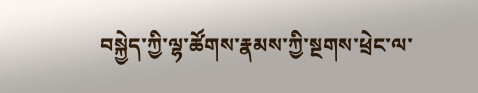བསྐྱེད་ཀྱི་ལྷ་ཚོགས་རྣམས་ཀྱི་སྔགས་ཕྲེང་ལ་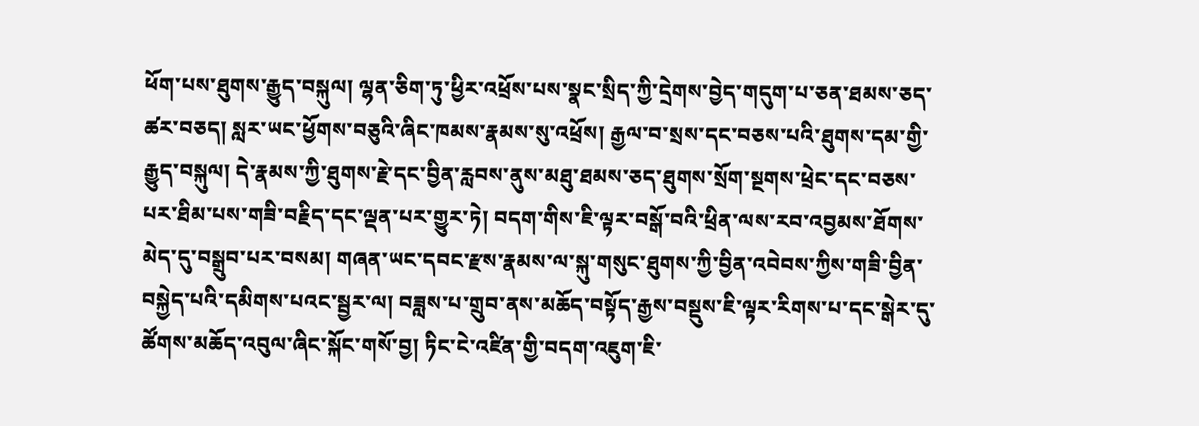ཕོག་པས་ཐུགས་རྒྱུད་བསྐུལ། ལྷན་ཅིག་ཏུ་ཕྱིར་འཕྲོས་པས་སྣང་སྲིད་ཀྱི་དྲེགས་བྱེད་གདུག་པ་ཅན་ཐམས་ཅད་ཚར་བཅད། སླར་ཡང་ཕྱོགས་བཅུའི་ཞིང་ཁམས་རྣམས་སུ་འཕྲོས། རྒྱལ་བ་སྲས་དང་བཅས་པའི་ཐུགས་དམ་གྱི་རྒྱུད་བསྐུལ། དེ་རྣམས་ཀྱི་ཐུགས་རྗེ་དང་བྱིན་རླབས་ནུས་མཐུ་ཐམས་ཅད་ཐུགས་སྲོག་སྔགས་ཕྲེང་དང་བཅས་པར་ཐིམ་པས་གཟི་བརྗིད་དང་ལྡན་པར་གྱུར་ཏེ། བདག་གིས་ཇི་ལྟར་བསྒོ་བའི་ཕྲིན་ལས་རབ་འབྱམས་ཐོགས་མེད་དུ་བསྒྲུབ་པར་བསམ། གཞན་ཡང་དབང་རྫས་རྣམས་ལ་སྐུ་གསུང་ཐུགས་ཀྱི་བྱིན་འབེབས་ཀྱིས་གཟི་བྱིན་བསྐྱེད་པའི་དམིགས་པའང་སྦྱར་ལ། བཟླས་པ་གྲུབ་ནས་མཆོད་བསྟོད་རྒྱས་བསྡུས་ཇི་ལྟར་རིགས་པ་དང་སྒེར་དུ་ཚོགས་མཆོད་འབུལ་ཞིང་སྐོང་གསོ་བྱ། ཏིང་ངེ་འཛིན་གྱི་བདག་འཇུག་ཇི་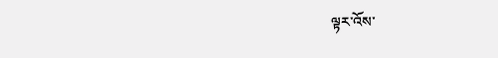ལྟར་འོས་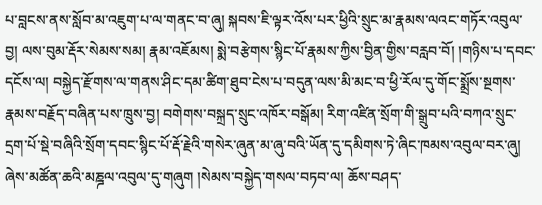པ་བླངས་ནས་སློབ་མ་འཇུག་པ་ལ་གནང་བ་ཞུ། སྐབས་ཇི་ལྟར་འོས་པར་ཕྱིའི་སྲུང་མ་རྣམས་ལའང་གཏོར་འབུལ་བྱ། ལས་བུམ་རྡོར་སེམས་སམ། རྣམ་འཇོམས། སྨེ་བརྩེགས་སྙིང་པོ་རྣམས་ཀྱིས་བྱིན་གྱིས་བརླབ་བོ། །གཉིས་པ་དབང་དངོས་ལ། བསྐྱེད་རྫོགས་ལ་གནས་ཤིང་དམ་ཚིག་ཐུབ་ངེས་པ་བདུན་ལས་མི་མང་བ་ཕྱི་རོལ་དུ་གོང་སྨྲོས་སྔགས་རྣམས་བརྗོད་བཞིན་པས་ཁྲུས་བྱ། བགེགས་བསྐྲད་སྲུང་འཁོར་བསྒོམ། རིག་འཛིན་སྲོག་གི་སྒྲུབ་པའི་བཀའ་སྲུང་དྲག་པོ་སྡེ་བཞིའི་སྲོག་དབང་སྙིང་པོ་རྡོ་རྗེའི་གསེར་ཞུན་མ་ཞུ་བའི་ཡོན་དུ་དམིགས་ཏེ་ཞིང་ཁམས་འབུལ་བར་ཞུ། ཞེས་མཚོན་ཆའི་མཎྜལ་འབུལ་དུ་གཞུག །སེམས་བསྐྱེད་གསལ་བཏབ་ལ། ཆོས་བཤད་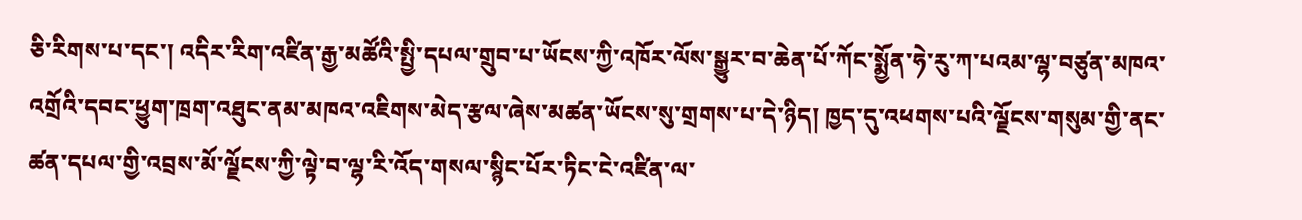ཅི་རིགས་པ་དང་། འདིར་རིག་འཛིན་རྒྱ་མཚོའི་སྤྱི་དཔལ་གྲུབ་པ་ཡོངས་ཀྱི་འཁོར་ལོས་སྒྱུར་བ་ཆེན་པོ་ཀོང་སྨྱོན་ཧེ་རུ་ཀ་པའམ་ལྷ་བཙུན་མཁའ་འགྲོའི་དབང་ཕྱུག་ཁྲག་འཐུང་ནམ་མཁའ་འཇིགས་མེད་རྩལ་ཞེས་མཚན་ཡོངས་སུ་གྲགས་པ་དེ་ཉིད། ཁྱད་དུ་འཕགས་པའི་ལྗོངས་གསུམ་གྱི་ནང་ཚན་དཔལ་གྱི་འབྲས་མོ་ལྗོངས་ཀྱི་ལྟེ་བ་ལྷ་རི་འོད་གསལ་སྙིང་པོར་ཏིང་ངེ་འཛིན་ལ་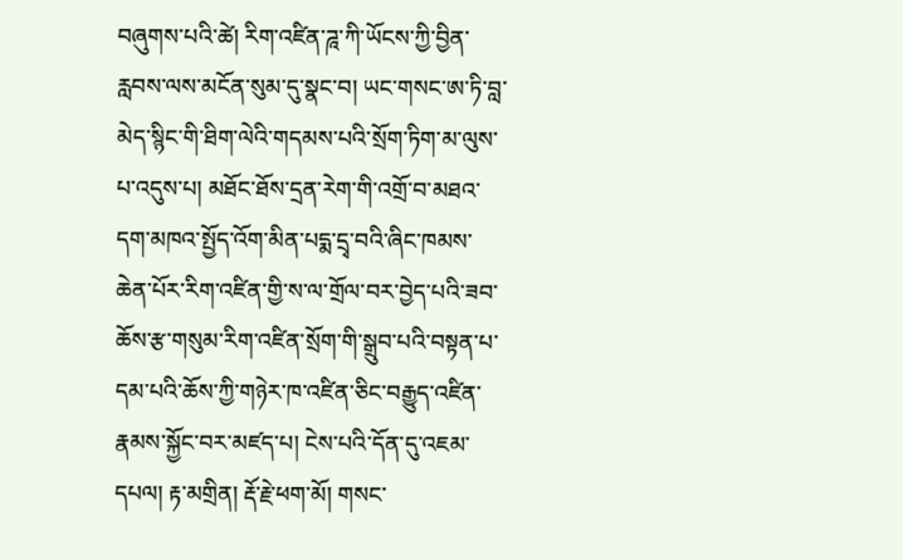བཞུགས་པའི་ཚེ། རིག་འཛིན་ཌཱ་ཀི་ཡོངས་ཀྱི་བྱིན་རླབས་ལས་མངོན་སུམ་དུ་སྣང་བ། ཡང་གསང་ཨ་ཏི་བླ་མེད་སྙིང་གི་ཐིག་ལེའི་གདམས་པའི་སྲོག་ཏིག་མ་ལུས་པ་འདུས་པ། མཐོང་ཐོས་དྲན་རེག་གི་འགྲོ་བ་མཐའ་དག་མཁའ་སྤྱོད་འོག་མིན་པདྨ་དྲྭ་བའི་ཞིང་ཁམས་ཆེན་པོར་རིག་འཛིན་གྱི་ས་ལ་གྲོལ་བར་བྱེད་པའི་ཟབ་ཆོས་རྩ་གསུམ་རིག་འཛིན་སྲོག་གི་སྒྲུབ་པའི་བསྟན་པ་དམ་པའི་ཆོས་ཀྱི་གཉེར་ཁ་འཛིན་ཅིང་བརྒྱུད་འཛིན་རྣམས་སྐྱོང་བར་མཛད་པ། ངེས་པའི་དོན་དུ་འཇམ་དཔལ། རྟ་མགྲིན། རྡོ་རྗེ་ཕག་མོ། གསང་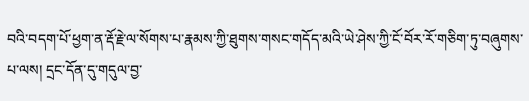བའི་བདག་པོ་ཕྱག་ན་རྡོ་རྗེ་ལ་སོགས་པ་རྣམས་ཀྱི་ཐུགས་གསང་གདོད་མའི་ཡེ་ཤེས་ཀྱི་ངོ་བོར་རོ་གཅིག་ཏུ་བཞུགས་པ་ལས། དྲང་དོན་དུ་གདུལ་བྱ་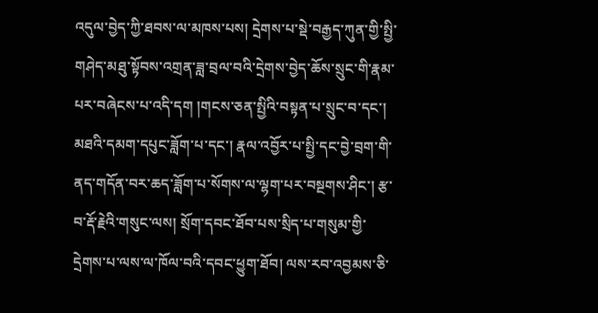འདུལ་བྱེད་ཀྱི་ཐབས་ལ་མཁས་པས། དྲེགས་པ་སྡེ་བརྒྱད་ཀུན་གྱི་སྤྱི་གཤེད་མཐུ་སྟོབས་འགྲན་ཟླ་བྲལ་བའི་དྲེགས་བྱེད་ཆོས་སྲུང་གི་རྣམ་པར་བཞེངས་པ་འདི་དག །གངས་ཅན་སྤྱིའི་བསྟན་པ་སྲུང་བ་དང་། མཐའི་དམག་དཔུང་ཟློག་པ་དང་། རྣལ་འབྱོར་པ་སྤྱི་དང་བྱེ་བྲག་གི་ནད་གདོན་བར་ཆད་ཟློག་པ་སོགས་ལ་ལྷག་པར་བསྔགས་ཤིང་། རྩ་བ་རྡོ་རྗེའི་གསུང་ལས། སྲོག་དབང་ཐོབ་པས་སྲིད་པ་གསུམ་གྱི་དྲེགས་པ་ལས་ལ་ཁོལ་བའི་དབང་ཕྱུག་ཐོབ། ལས་རབ་འབྱམས་ཅི་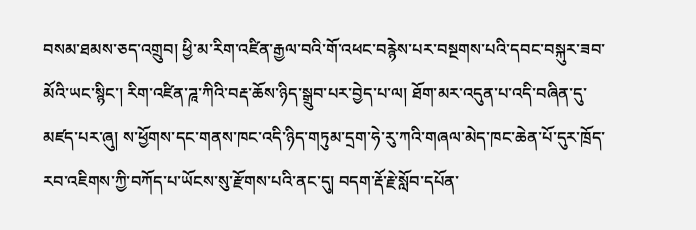བསམ་ཐམས་ཅད་འགྲུབ། ཕྱི་མ་རིག་འཛིན་རྒྱལ་བའི་གོ་འཕང་བརྙེས་པར་བསྔགས་པའི་དབང་བསྐུར་ཟབ་མོའི་ཡང་སྙིང་། རིག་འཛིན་ཌཱ་ཀིའི་བརྡ་ཆོས་ཉིད་སྒྲུབ་པར་བྱེད་པ་ལ། ཐོག་མར་འདུན་པ་འདི་བཞིན་དུ་མཛད་པར་ཞུ། ས་ཕྱོགས་དང་གནས་ཁང་འདི་ཉིད་གཏུམ་དྲག་ཧེ་རུ་ཀའི་གཞལ་མེད་ཁང་ཆེན་པོ་དུར་ཁྲོད་རབ་འཇིགས་ཀྱི་བཀོད་པ་ཡོངས་སུ་རྫོགས་པའི་ནང་དུ། བདག་རྡོ་རྗེ་སློབ་དཔོན་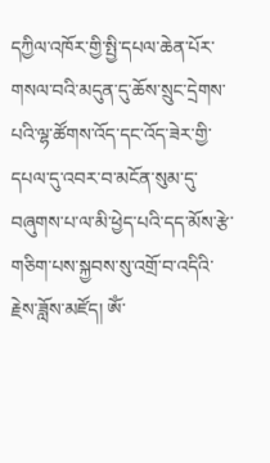དཀྱིལ་འཁོར་གྱི་སྤྱི་དཔལ་ཆེན་པོར་གསལ་བའི་མདུན་དུ་ཆོས་སྲུང་དྲེགས་པའི་ལྷ་ཚོགས་འོད་དང་འོད་ཟེར་གྱི་དཔལ་དུ་འབར་བ་མངོན་སུམ་དུ་བཞུགས་པ་ལ་མི་ཕྱེད་པའི་དད་མོས་རྩེ་གཅིག་པས་སྐྱབས་སུ་འགྲོ་བ་འདིའི་རྗེས་ཟློས་མཛོད། ཨོཾ་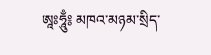ཨཱཿཧཱུྃ༔ མཁའ་མཉམ་སྲིད་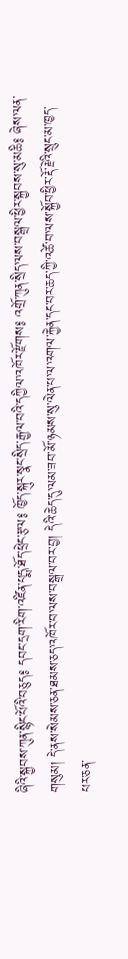ཞིའི་སྐྱབས་ཀུན་སྙིང་པོའི་བཅུད༔ དབང་དྲག་རིག་འཛིན་པདྨ་ཐོད་ཕྲེང་རྩལ༔ ཁྱོད་སྐུར་སྣང་སྲིད་རྒྱལ་བའི་དཀྱིལ་འཁོར་རྫོགས༔ འགྲོ་ཀུན་སྲིད་ལས་བསྒྲལ་ཕྱིར་སྐྱབས་སུ་མཆི༔ ཞེས་ལན་གསུམ། དེ་ནས་སེམས་ཅན་ཐམས་ཅད་འཁོར་བ་ལས་བསྒྲལ་བར་བྱ། དེའི་ཆེད་དུ་ལམ་ཟབ་མོ་ཉམས་སུ་ལེན་པ་ལ་འགལ་རྐྱེན་དང་བར་ཆད་ཀྱི་འཚེ་བ་ལས་སྐྱོབ་ཕྱིར་རྡོ་རྗེའི་སྲུང་མ་ཁྱད་པར་ཅན་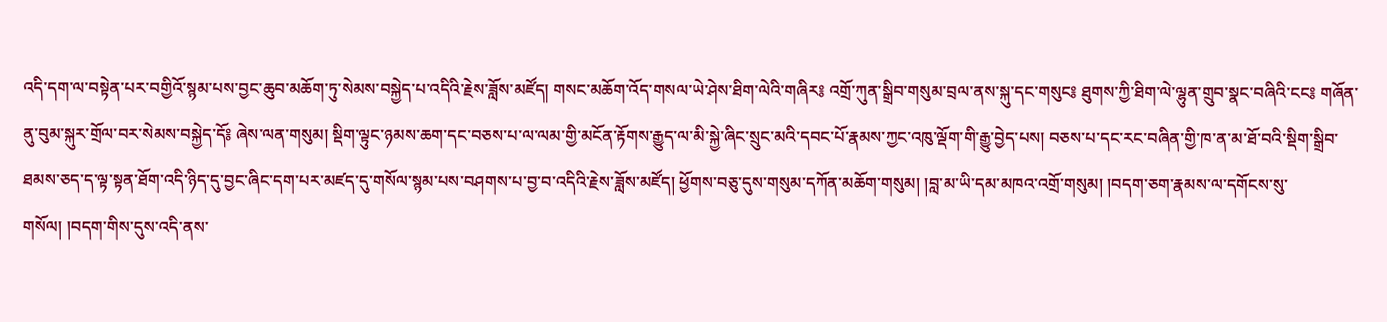འདི་དག་ལ་བསྟེན་པར་བགྱིའོ་སྙམ་པས་བྱང་ཆུབ་མཆོག་ཏུ་སེམས་བསྐྱེད་པ་འདིའི་རྗེས་ཟློས་མཛོད། གསང་མཆོག་འོད་གསལ་ཡེ་ཤེས་ཐིག་ལེའི་གཞིར༔ འགྲོ་ཀུན་སྒྲིབ་གསུམ་བྲལ་ནས་སྐུ་དང་གསུང༔ ཐུགས་ཀྱི་ཐིག་ལེ་ལྷུན་གྲུབ་སྣང་བཞིའི་ངང༔ གཞོན་ནུ་བུམ་སྐུར་གྲོལ་བར་སེམས་བསྐྱེད་དོ༔ ཞེས་ལན་གསུམ། སྡིག་ལྟུང་ཉམས་ཆག་དང་བཅས་པ་ལ་ལམ་གྱི་མངོན་རྟོགས་རྒྱུད་ལ་མི་སྐྱེ་ཞིང་སྲུང་མའི་དབང་པོ་རྣམས་ཀྱང་འཁུ་ལྡོག་གི་རྒྱུ་བྱེད་པས། བཅས་པ་དང་རང་བཞིན་གྱི་ཁ་ན་མ་ཐོ་བའི་སྡིག་སྒྲིབ་ཐམས་ཅད་ད་ལྟ་སྟན་ཐོག་འདི་ཉིད་དུ་བྱང་ཞིང་དག་པར་མཛད་དུ་གསོལ་སྙམ་པས་བཤགས་པ་བྱ་བ་འདིའི་རྗེས་ཟློས་མཛོད། ཕྱོགས་བཅུ་དུས་གསུམ་དཀོན་མཆོག་གསུམ། །བླ་མ་ཡི་དམ་མཁའ་འགྲོ་གསུམ། །བདག་ཅག་རྣམས་ལ་དགོངས་སུ་གསོལ། །བདག་གིས་དུས་འདི་ནས་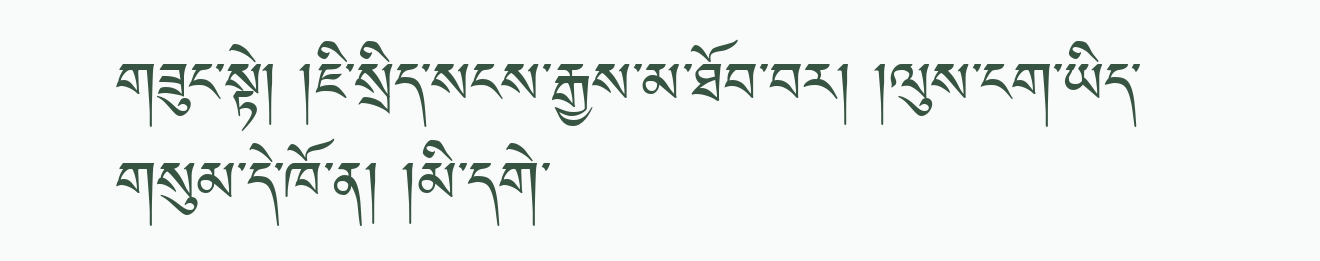གཟུང་སྟེ། །ཇི་སྲིད་སངས་རྒྱས་མ་ཐོབ་བར། །ལུས་ངག་ཡིད་གསུམ་དེ་ཁོ་ན། །མི་དགེ་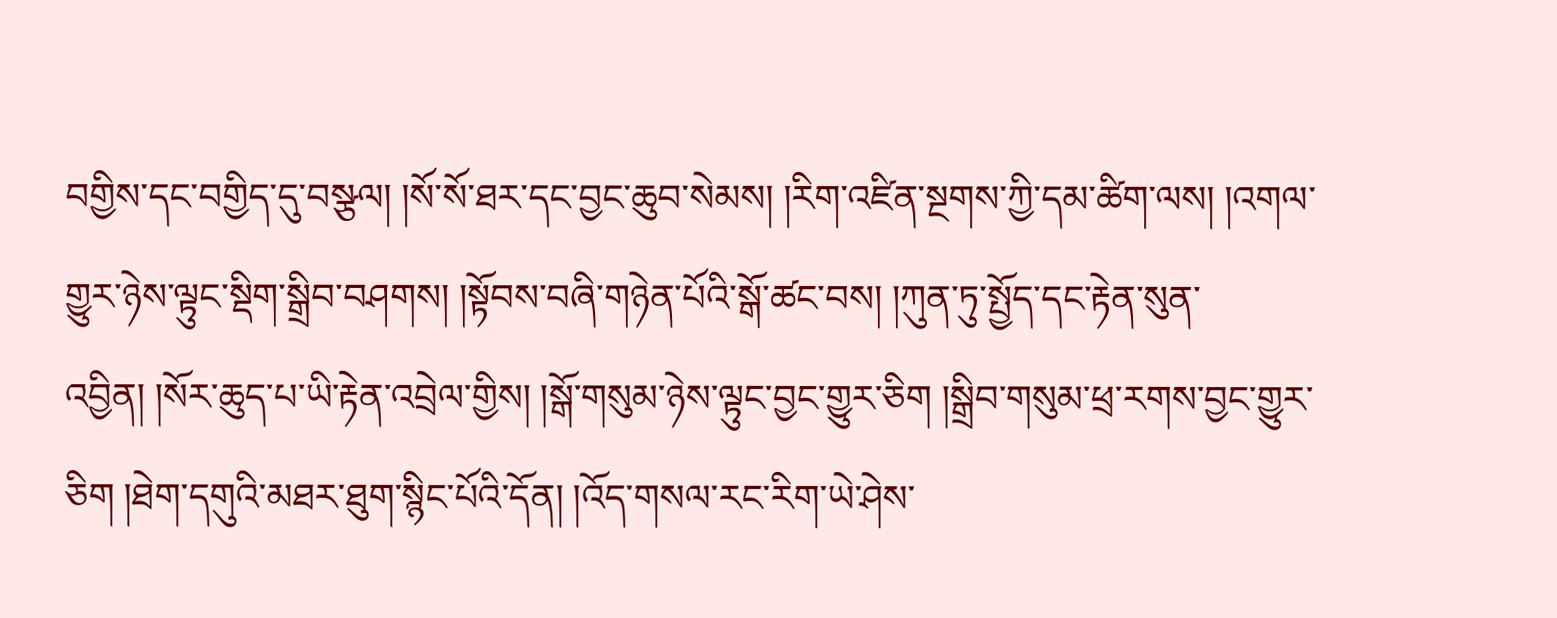བགྱིས་དང་བགྱིད་དུ་བསྩལ། །སོ་སོ་ཐར་དང་བྱང་ཆུབ་སེམས། །རིག་འཛིན་སྔགས་ཀྱི་དམ་ཚིག་ལས། །འགལ་གྱུར་ཉེས་ལྟུང་སྡིག་སྒྲིབ་བཤགས། །སྟོབས་བཞི་གཉེན་པོའི་སྒོ་ཚང་བས། །ཀུན་ཏུ་སྤྱོད་དང་རྟེན་སུན་འབྱིན། །སོར་ཆུད་པ་ཡི་རྟེན་འབྲེལ་གྱིས། །སྒོ་གསུམ་ཉེས་ལྟུང་བྱང་གྱུར་ཅིག །སྒྲིབ་གསུམ་ཕྲ་རགས་བྱང་གྱུར་ཅིག །ཐེག་དགུའི་མཐར་ཐུག་སྙིང་པོའི་དོན། །འོད་གསལ་རང་རིག་ཡེ་ཤེས་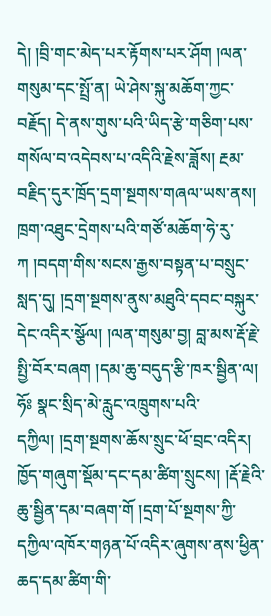དེ། །བྲི་གང་མེད་པར་རྟོགས་པར་ཤོག །ལན་གསུམ་དང་སྤྲོ་ན། ཡེ་ཤེས་སྐུ་མཆོག་ཀྱང་བརྗོད། དེ་ནས་གུས་པའི་ཡིད་རྩེ་གཅིག་པས་གསོལ་བ་འདེབས་པ་འདིའི་རྗེས་ཟློས། རྔམ་བརྗིད་དུར་ཁྲོད་དྲག་སྔགས་གཞལ་ཡས་ནས། ཁྲག་འཐུང་དྲེགས་པའི་གཙོ་མཆོག་ཧེ་རུ་ཀ །བདག་གིས་སངས་རྒྱས་བསྟན་པ་བསྲུང་སླད་དུ། །དྲག་སྔགས་ནུས་མཐུའི་དབང་བསྐུར་དེང་འདིར་སྩོལ། །ལན་གསུམ་བྱ། བླ་མས་རྡོ་རྗེ་སྤྱི་བོར་བཞག །དམ་ཆུ་བདུད་རྩི་ཁར་སྦྱིན་ལ། ཧོཿ སྣང་སྲིད་མེ་རླུང་འཁྲུགས་པའི་དཀྱིལ། །དྲག་སྔགས་ཆོས་སྲུང་ཕོ་བྲང་འདིར། ཁྱོད་གཞུག་སྡོམ་དང་དམ་ཚིག་སྲུངས། །རྡོ་རྗེའི་ཆུ་སྦྱིན་དམ་བཞག་གོ །དྲག་པོ་སྔགས་ཀྱི་དཀྱིལ་འཁོར་གཉན་པོ་འདིར་ཞུགས་ནས་ཕྱིན་ཆད་དམ་ཚིག་གི་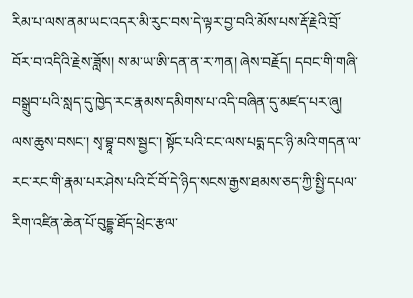རིམ་པ་ལས་ནམ་ཡང་འདར་མི་རུང་བས་དེ་ལྟར་བྱ་བའི་མོས་པས་རྡོ་རྗེའི་བྲོ་བོར་བ་འདིའི་རྗེས་ཟློས། ས་མ་ཡ་ཨི་དན་ན་ར་ཀན། ཞེས་བརྗོད། དབང་གི་གཞི་བསྒྲུབ་པའི་སླད་དུ་ཁྱེད་རང་རྣམས་དམིགས་པ་འདི་བཞིན་དུ་མཛད་པར་ཞུ། ལས་ཆུས་བསང་། སྭ་བྷཱ་བས་སྦྱང་། སྟོང་པའི་ངང་ལས་པདྨ་དང་ཉི་མའི་གདན་ལ་རང་རང་གི་རྣམ་པར་ཤེས་པའི་ངོ་བོ་དེ་ཉིད་སངས་རྒྱས་ཐམས་ཅད་ཀྱི་སྤྱི་དཔལ་རིག་འཛིན་ཆེན་པོ་བུདྡྷ་ཐོད་ཕྲེང་རྩལ་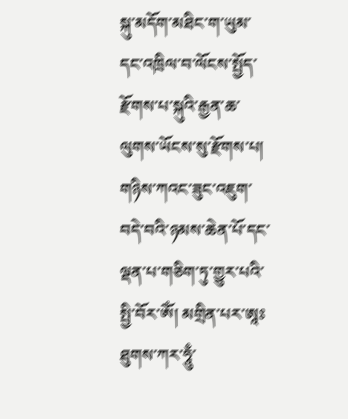སྐུ་མདོག་མཐིང་ག་ཡུམ་དང་འཁྲིལ་བ་ལོངས་སྤྱོད་རྫོགས་པ་སྐུའི་རྒྱན་ཆ་ལུགས་ཡོངས་སུ་རྫོགས་པ། གཉིས་ཀའང་ཟུང་འཇུག་བདེ་བའི་ཉམས་ཆེན་པོ་དང་ལྡན་པ་གཅིག་ཏུ་གྱུར་པའི་སྤྱི་བོར་ཨོཾ། མགྲིན་པར་ཨཱཿ ཐུགས་ཀར་ཧཱུྃ་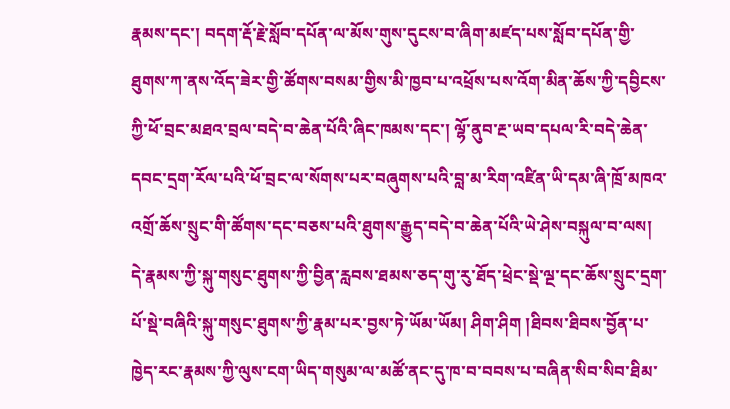རྣམས་དང་། བདག་རྡོ་རྗེ་སློབ་དཔོན་ལ་མོས་གུས་དུངས་བ་ཞིག་མཛད་པས་སློབ་དཔོན་གྱི་ཐུགས་ཀ་ནས་འོད་ཟེར་གྱི་ཚོགས་བསམ་གྱིས་མི་ཁྱབ་པ་འཕྲོས་པས་འོག་མིན་ཆོས་ཀྱི་དབྱིངས་ཀྱི་ཕོ་བྲང་མཐའ་བྲལ་བདེ་བ་ཆེན་པོའི་ཞིང་ཁམས་དང་། ལྷོ་ནུབ་རྔ་ཡབ་དཔལ་རི་བདེ་ཆེན་དབང་དྲག་རོལ་པའི་ཕོ་བྲང་ལ་སོགས་པར་བཞུགས་པའི་བླ་མ་རིག་འཛིན་ཡི་དམ་ཞི་ཁྲོ་མཁའ་འགྲོ་ཆོས་སྲུང་གི་ཚོགས་དང་བཅས་པའི་ཐུགས་རྒྱུད་བདེ་བ་ཆེན་པོའི་ཡེ་ཤེས་བསྐུལ་བ་ལས། དེ་རྣམས་ཀྱི་སྐུ་གསུང་ཐུགས་ཀྱི་བྱིན་རླབས་ཐམས་ཅད་གུ་རུ་ཐོད་ཕྲེང་སྡེ་ལྔ་དང་ཆོས་སྲུང་དྲག་པོ་སྡེ་བཞིའི་སྐུ་གསུང་ཐུགས་ཀྱི་རྣམ་པར་བྱས་ཏེ་ཡོམ་ཡོམ། ཤིག་ཤིག །ཐིབས་ཐིབས་བྱོན་པ་ཁྱེད་རང་རྣམས་ཀྱི་ལུས་ངག་ཡིད་གསུམ་ལ་མཚོ་ནང་དུ་ཁ་བ་བབས་པ་བཞིན་སིབ་སིབ་ཐིམ་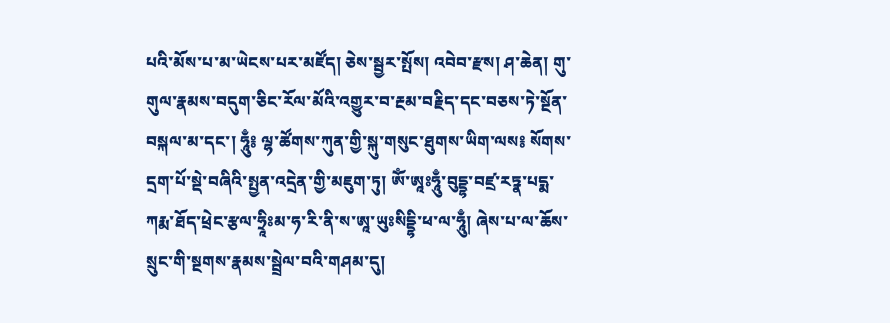པའི་མོས་པ་མ་ཡེངས་པར་མཛོད། ཅེས་སྦྱར་སྤོས། འབེབ་རྫས། ཤ་ཆེན། གུ་གུལ་རྣམས་བདུག་ཅིང་རོལ་མོའི་འགྱུར་བ་རྔམ་བརྗིད་དང་བཅས་ཏེ་སྔོན་བསྐལ་མ་དང་། ཧཱུྃ༔ ལྷ་ཚོགས་ཀུན་གྱི་སྐུ་གསུང་ཐུགས་ཡིག་ལས༔ སོགས་དྲག་པོ་སྡེ་བཞིའི་སྤྱན་འདྲེན་གྱི་མཇུག་ཏུ། ཨོཾ་ཨཱཿཧཱུྃ་བུདྡྷ་བཛྲ་རཏྣ་པདྨ་ཀརྨ་ཐོད་ཕྲེང་རྩལ་ཧྲཱིཿམ་ཧ་རི་ནི་ས་ཨཱ་ཡུཿསིདྡྷི་ཕ་ལ་ཧཱུྃ། ཞེས་པ་ལ་ཆོས་སྲུང་གི་སྔགས་རྣམས་སྦྲེལ་བའི་གཤམ་དུ།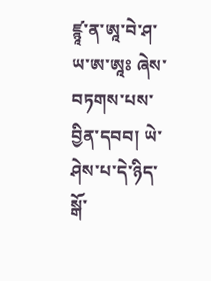ཛྙཱ་ན་ཨཱ་བེ་ཤ་ཡ་ཨ་ཨཱཿ ཞེས་བཏགས་པས་བྱིན་དབབ། ཡེ་ཤེས་པ་དེ་ཉིད་སྒོ་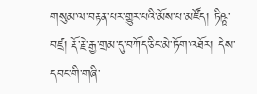གསུམ་ལ་བརྟན་པར་གྱུར་པའི་མོས་པ་མཛོད། ཏིཥྛ་བཛྲ། རྡོ་རྗེ་རྒྱ་གྲམ་དུ་བཀོད་ཅིང་མེ་ཏོག་འཐོར། དེས་དབང་གི་གཞི་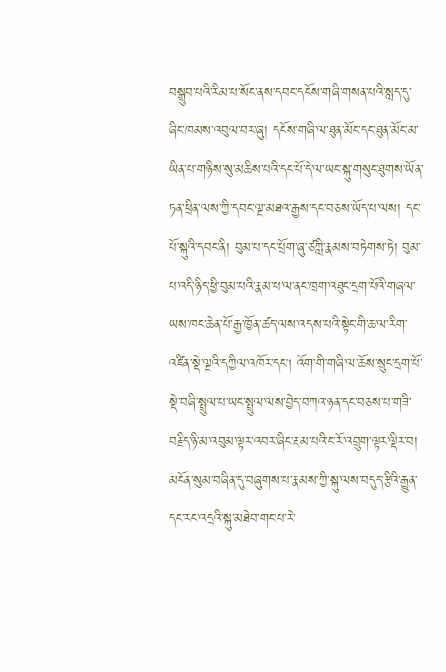བསྒྲུབ་པའི་རིམ་པ་སོང་ནས་དབང་དངོས་གཞི་གསན་པའི་སླད་དུ་ཞིང་ཁམས་འབུལ་བར་ཞུ། དངོས་གཞི་ལ་ཐུན་མོང་དང་ཐུན་མོང་མ་ཡིན་པ་གཉིས་སུ་མཆིས་པའི་དང་པོ་དེ་ལ་ཡང་སྐུ་གསུང་ཐུགས་ཡོན་ཏན་ཕྲིན་ལས་ཀྱི་དབང་ལྔ་མཐའ་རྒྱས་དང་བཅས་ཡོད་པ་ལས། དང་པོ་སྐུའི་དབང་ནི། བུམ་པ་དང་པྲོག་ཞུ་ཙཀླི་རྣམས་བཏེགས་ཏེ། བུམ་པ་འདི་ཉིད་ཕྱི་བུམ་པའི་རྣམ་པ་ལ་ནང་ཁྲག་འཐུང་དྲག་པོའི་གཞལ་ཡས་ཁང་ཆེན་པོ་རྒྱ་ཁྱོན་ཚད་ལས་འདས་པའི་སྟེང་གི་ཆ་ལ་རིག་འཛིན་སྡེ་ལྔའི་དཀྱིལ་འཁོར་དང། འོག་གི་གཞི་ལ་ཆོས་སྲུང་དྲག་པོ་སྡེ་བཞི་སྤྲུལ་པ་ཡང་སྤྲུལ་ལས་བྱེད་བཀའ་ཉན་དང་བཅས་པ་གཟི་བརྗིད་ཉི་མ་འབུམ་ལྟར་འབར་ཞིང་རྔམ་པའི་ང་རོ་འབྲུག་ལྟར་ལྡིར་བ། མངོན་སུམ་བཞིན་དུ་བཞུགས་པ་རྣམས་ཀྱི་སྐུ་ལས་བདུད་རྩིའི་རྒྱུན་དང་རང་འདྲའི་སྐུ་མཐེབ་གང་པ་རེ་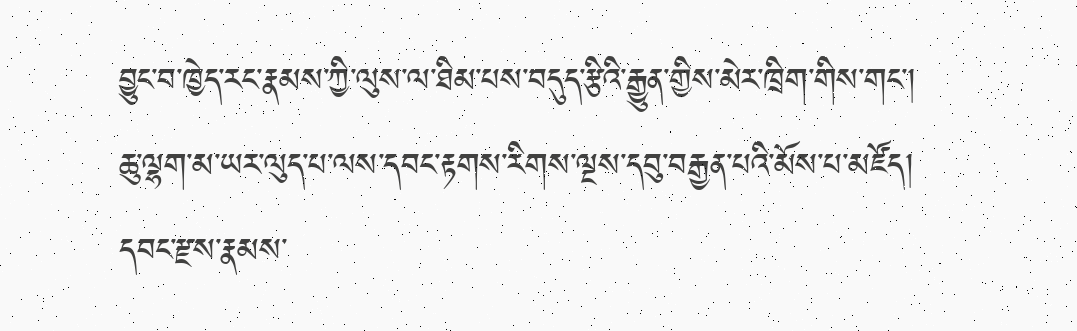བྱུང་བ་ཁྱེད་རང་རྣམས་ཀྱི་ལུས་ལ་ཐིམ་པས་བདུད་རྩིའི་རྒྱུན་གྱིས་མེར་ཁྲིག་གིས་གང་། ཆུ་ལྷག་མ་ཡར་ལུད་པ་ལས་དབང་རྟགས་རིགས་ལྔས་དབུ་བརྒྱན་པའི་མོས་པ་མཛོད། དབང་རྫས་རྣམས་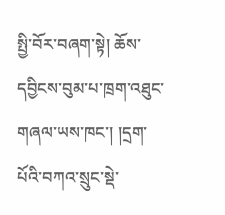སྤྱི་བོར་བཞག་སྟེ། ཆོས་དབྱིངས་བུམ་པ་ཁྲག་འཐུང་གཞལ་ཡས་ཁང་། །དྲག་པོའི་བཀའ་སྲུང་སྡེ་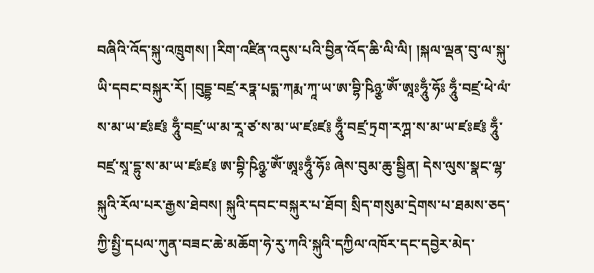བཞིའི་འོད་སྐུ་འཁྲུགས། །རིག་འཛིན་འདུས་པའི་བྱིན་འོད་ཆི་ལི་ལི། །སྐལ་ལྡན་བུ་ལ་སྐུ་ཡི་དབང་བསྐུར་རོ། །བུདྡྷ་བཛྲ་རཏྣ་པདྨ་ཀརྨ་ཀཱ་ཡ་ཨ་བྷི་ཥིཉྩ་ཨོཾ་ཨཱཿཧཱུྃ་ཧོཿ ཧཱུྃ་བཛྲ་ཕེ་ལཾ་ས་མ་ཡ་ཛཿཛ༔ ཧཱུྃ་བཛྲ་ཡ་མ་རཱ་ཙ་ས་མ་ཡ་ཛཿཛ༔ ཧཱུྃ་བཛྲ་ཏྲག་རཀྴ་ས་མ་ཡ་ཛཿཛ༔ ཧཱུྃ་བཛྲ་སཱ་དྷུ་ས་མ་ཡ་ཛཿཛ༔ ཨ་བྷི་ཥིཉྩ་ཨོཾ་ཨཱཿཧཱུྃ་ཧོཿ ཞེས་བུམ་ཆུ་སྦྱིན། དེས་ལུས་སྣང་ལྷ་སྐུའི་རོལ་པར་རྒྱས་ཐེབས། སྐུའི་དབང་བསྐུར་པ་ཐོབ། སྲིད་གསུམ་དྲེགས་པ་ཐམས་ཅད་ཀྱི་སྤྱི་དཔལ་ཀུན་བཟང་ཆེ་མཆོག་ཧེ་རུ་ཀའི་སྐུའི་དཀྱིལ་འཁོར་དང་དབྱེར་མེད་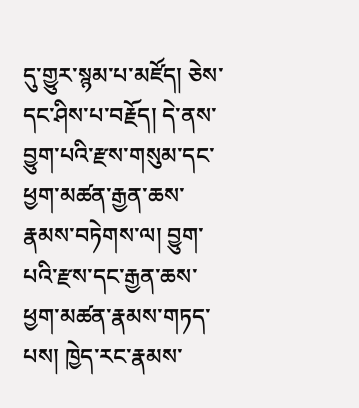དུ་གྱུར་སྙམ་པ་མཛོད། ཅེས་དང་ཤིས་པ་བརྗོད། དེ་ནས་བྱུག་པའི་རྫས་གསུམ་དང་ཕྱག་མཚན་རྒྱན་ཆས་རྣམས་བཏེགས་ལ། བྱུག་པའི་རྫས་དང་རྒྱན་ཆས་ཕྱག་མཚན་རྣམས་གཏད་པས། ཁྱེད་རང་རྣམས་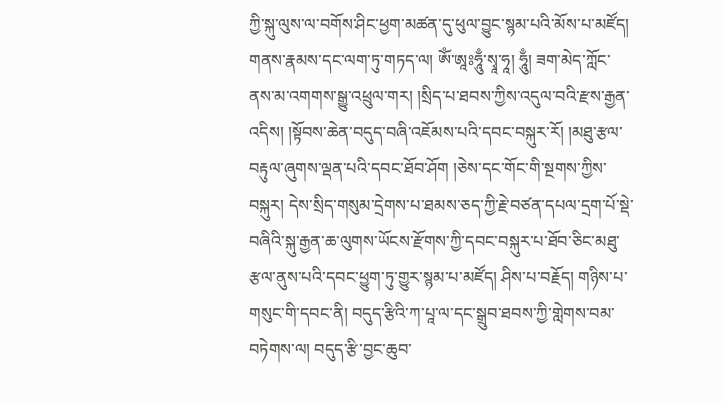ཀྱི་སྐུ་ལུས་ལ་བགོས་ཤིང་ཕྱག་མཚན་དུ་ཕུལ་བྱུང་སྙམ་པའི་མོས་པ་མཛོད། གནས་རྣམས་དང་ལག་ཏུ་གཏད་ལ། ཨོཾ་ཨཱཿཧཱུྃ་སྭཱ་ཧཱ། ཧཱུྃ། ཟག་མེད་ཀློང་ནས་མ་འགགས་སྒྱུ་འཕྲུལ་གར། །སྲིད་པ་ཐབས་ཀྱིས་འདུལ་བའི་རྫས་རྒྱན་འདིས། །སྟོབས་ཆེན་བདུད་བཞི་འཇོམས་པའི་དབང་བསྐུར་རོ། །མཐུ་རྩལ་བརྟུལ་ཞུགས་ལྡན་པའི་དབང་ཐོབ་ཤོག །ཅེས་དང་གོང་གི་སྔགས་ཀྱིས་བསྐུར། དེས་སྲིད་གསུམ་དྲེགས་པ་ཐམས་ཅད་ཀྱི་རྗེ་བཙན་དཔལ་དྲག་པོ་སྡེ་བཞིའི་སྐུ་རྒྱན་ཆ་ལུགས་ཡོངས་རྫོགས་ཀྱི་དབང་བསྐུར་པ་ཐོབ་ཅིང་མཐུ་རྩལ་ནུས་པའི་དབང་ཕྱུག་ཏུ་གྱུར་སྙམ་པ་མཛོད། ཤིས་པ་བརྗོད། གཉིས་པ་གསུང་གི་དབང་ནི། བདུད་རྩིའི་ཀ་པཱ་ལ་དང་སྒྲུབ་ཐབས་ཀྱི་གླེགས་བམ་བཏེགས་ལ། བདུད་རྩི་བྱང་ཆུབ་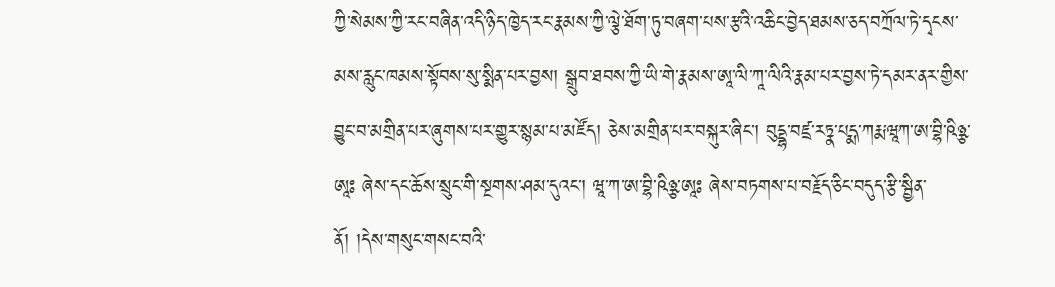ཀྱི་སེམས་ཀྱི་རང་བཞིན་འདི་ཉིད་ཁྱེད་རང་རྣམས་ཀྱི་ལྕེ་ཐོག་ཏུ་བཞག་པས་རྩའི་འཆིང་བྱེད་ཐམས་ཅད་བཀྲོལ་ཏེ་དྭངས་མས་རླུང་ཁམས་སྟོབས་སུ་སྨིན་པར་བྱས། སྒྲུབ་ཐབས་ཀྱི་ཡི་གེ་རྣམས་ཨཱ་ལི་ཀཱ་ལིའི་རྣམ་པར་བྱས་ཏེ་དམར་ནར་གྱིས་བྱུང་བ་མགྲིན་པར་ཞུགས་པར་གྱུར་སྙམ་པ་མཛོད། ཅེས་མགྲིན་པར་བསྐུར་ཞིང་། བུདྡྷ་བཛྲ་རཏྣ་པདྨ་ཀརྨ་ཝཱཀ་ཨ་བྷི་ཥིཉྩ་ཨཱཿ ཞེས་དང་ཆོས་སྲུང་གི་སྔགས་ཤམ་དུའང་། ཝཱ་ཀ་ཨ་བྷི་ཥིཉྩ་ཨཱཿ ཞེས་བཏགས་པ་བརྗོད་ཅིང་བདུད་རྩི་སྦྱིན་ནོ། །དེས་གསུང་གསང་བའི་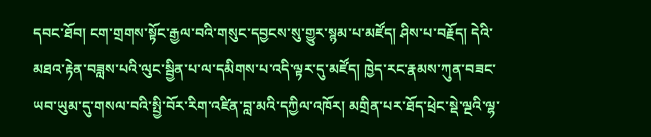དབང་ཐོབ། ངག་གྲགས་སྟོང་རྒྱལ་བའི་གསུང་དབྱངས་སུ་གྱུར་སྙམ་པ་མཛོད། ཤིས་པ་བརྗོད། དེའི་མཐའ་རྟེན་བཟླས་པའི་ལུང་སྦྱིན་པ་ལ་དམིགས་པ་འདི་ལྟར་དུ་མཛོད། ཁྱེད་རང་རྣམས་ཀུན་བཟང་ཡབ་ཡུམ་དུ་གསལ་བའི་སྤྱི་བོར་རིག་འཛིན་བླ་མའི་དཀྱིལ་འཁོར། མགྲིན་པར་ཐོད་ཕྲེང་སྡེ་ལྔའི་ལྷ་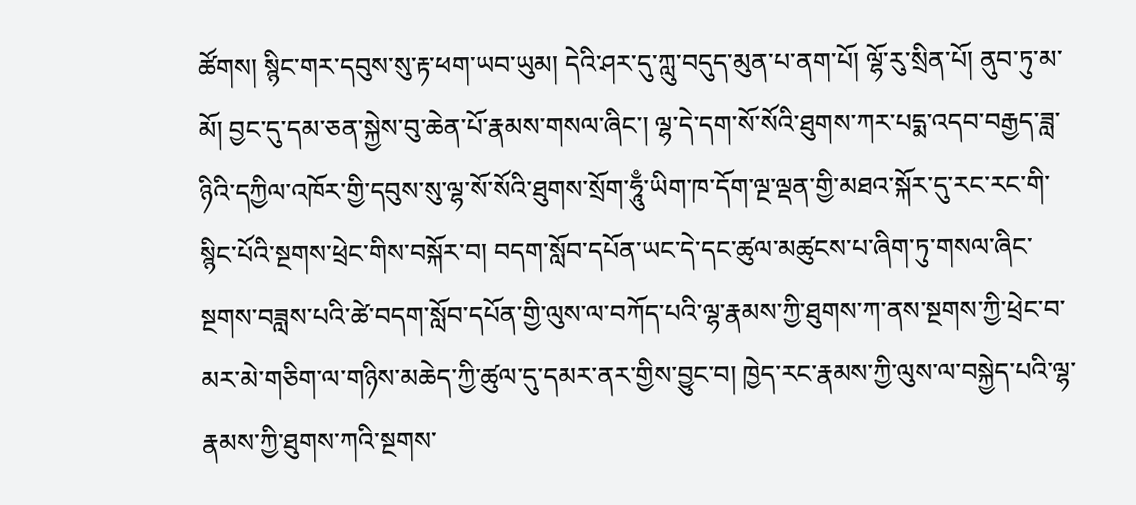ཚོགས། སྙིང་གར་དབུས་སུ་རྟ་ཕག་ཡབ་ཡུམ། དེའི་ཤར་དུ་ཀླུ་བདུད་མུན་པ་ནག་པོ། ལྷོ་རུ་སྲིན་པོ། ནུབ་ཏུ་མ་མོ། བྱང་དུ་དམ་ཅན་སྐྱེས་བུ་ཆེན་པོ་རྣམས་གསལ་ཞིང་། ལྷ་དེ་དག་སོ་སོའི་ཐུགས་ཀར་པདྨ་འདབ་བརྒྱད་ཟླ་ཉིའི་དཀྱིལ་འཁོར་གྱི་དབུས་སུ་ལྷ་སོ་སོའི་ཐུགས་སྲོག་ཧཱུྃ་ཡིག་ཁ་དོག་ལྔ་ལྡན་གྱི་མཐའ་སྐོར་དུ་རང་རང་གི་སྙིང་པོའི་སྔགས་ཕྲེང་གིས་བསྐོར་བ། བདག་སློབ་དཔོན་ཡང་དེ་དང་ཚུལ་མཚུངས་པ་ཞིག་ཏུ་གསལ་ཞིང་སྔགས་བཟླས་པའི་ཚེ་བདག་སློབ་དཔོན་གྱི་ལུས་ལ་བཀོད་པའི་ལྷ་རྣམས་ཀྱི་ཐུགས་ཀ་ནས་སྔགས་ཀྱི་ཕྲེང་བ་མར་མེ་གཅིག་ལ་གཉིས་མཆེད་ཀྱི་ཚུལ་དུ་དམར་ནར་གྱིས་བྱུང་བ། ཁྱེད་རང་རྣམས་ཀྱི་ལུས་ལ་བསྐྱེད་པའི་ལྷ་རྣམས་ཀྱི་ཐུགས་ཀའི་སྔགས་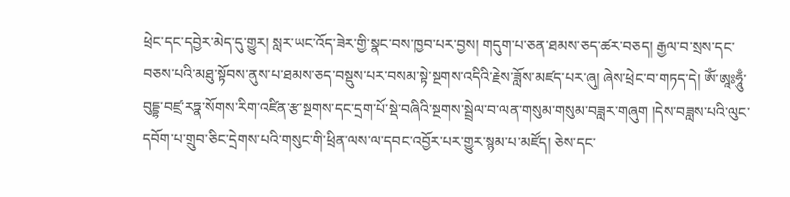ཕྲེང་དང་དབྱེར་མེད་དུ་གྱུར། སླར་ཡང་འོད་ཟེར་གྱི་སྣང་བས་ཁྱབ་པར་བྱས། གདུག་པ་ཅན་ཐམས་ཅད་ཚར་བཅད། རྒྱལ་བ་སྲས་དང་བཅས་པའི་མཐུ་སྟོབས་ནུས་པ་ཐམས་ཅད་བསྡུས་པར་བསམ་སྟེ་སྔགས་འདིའི་རྗེས་ཟློས་མཛད་པར་ཞུ། ཞེས་ཕྲེང་བ་གཏད་དེ། ཨོཾ་ཨཱཿཧཱུྃ་བུདྡྷ་བཛྲ་རཏྣ་སོགས་རིག་འཛིན་རྩ་སྔགས་དང་དྲག་པོ་སྡེ་བཞིའི་སྔགས་སྦྲེལ་བ་ལན་གསུམ་གསུམ་བཟླར་གཞུག །དེས་བཟླས་པའི་ལུང་དབོག་པ་གྲུབ་ཅིང་དྲེགས་པའི་གསུང་གི་ཕྲིན་ལས་ལ་དབང་འབྱོར་པར་གྱུར་སྙམ་པ་མཛོད། ཅེས་དང་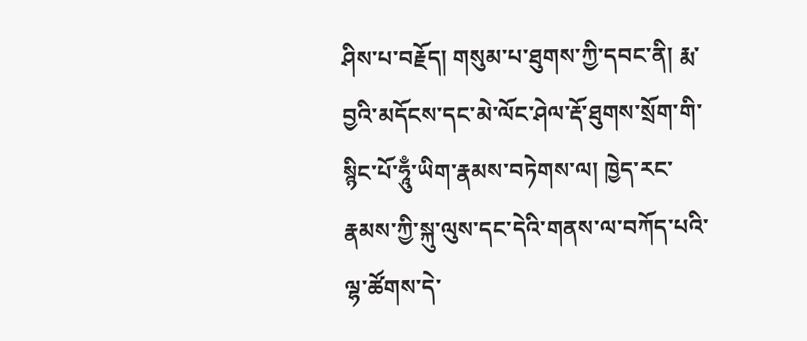ཤིས་པ་བརྗོད། གསུམ་པ་ཐུགས་ཀྱི་དབང་ནི། རྨ་བྱའི་མདོངས་དང་མེ་ལོང་ཤེལ་རྡོ་ཐུགས་སྲོག་གི་སྙིང་པོ་ཧཱུྃ་ཡིག་རྣམས་བཏེགས་ལ། ཁྱེད་རང་རྣམས་ཀྱི་སྐུ་ལུས་དང་དེའི་གནས་ལ་བཀོད་པའི་ལྷ་ཚོགས་དེ་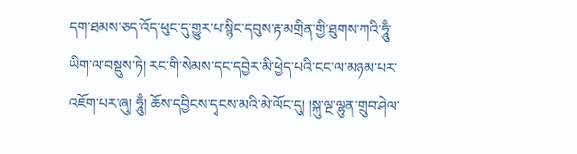དག་ཐམས་ཅད་འོད་ཕུང་དུ་གྱུར་པ་སྙིང་དབུས་རྟ་མགྲིན་གྱི་ཐུགས་ཀའི་ཧཱུྃ་ཡིག་ལ་བསྡུས་ཏེ། རང་གི་སེམས་དང་དབྱེར་མི་ཕྱེད་པའི་ངང་ལ་མཉམ་པར་འཇོག་པར་ཞུ། ཧཱུྃ། ཆོས་དབྱིངས་དྭངས་མའི་མེ་ལོང་དུ། །སྐུ་ལྔ་ལྷུན་གྲུབ་ཤེལ་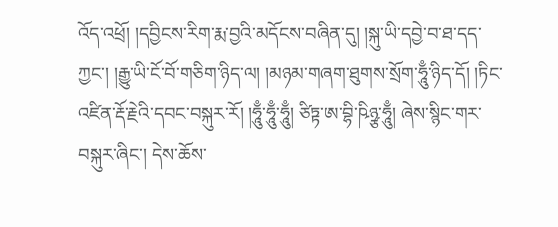འོད་འཕྲོ། །དབྱིངས་རིག་རྨ་བྱའི་མདོངས་བཞིན་དུ། །སྐུ་ཡི་དབྱེ་བ་ཐ་དད་ཀྱང་། །རྒྱུ་ཡི་ངོ་བོ་གཅིག་ཉིད་ལ། །མཉམ་གཞག་ཐུགས་སྲོག་ཧཱུྃ་ཉིད་དོ། །ཏིང་འཛིན་རྡོ་རྗེའི་དབང་བསྐུར་རོ། །ཧཱུྃ་ཧཱུྃ་ཧཱུྃ། ཙིཏྟ་ཨ་བྷི་ཥིཉྩ་ཧཱུྃ། ཞེས་སྙིང་གར་བསྐུར་ཞིང་། དེས་ཆོས་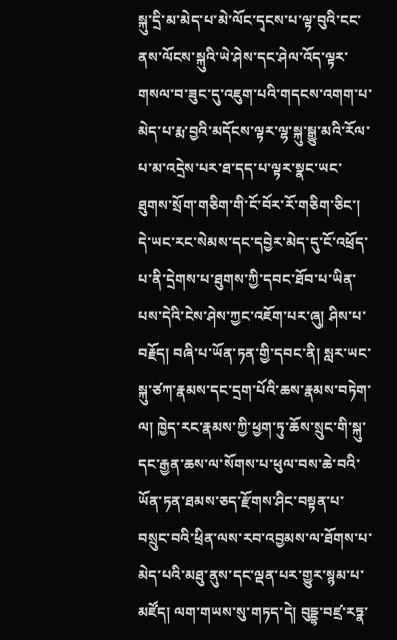སྐུ་དྲི་མ་མེད་པ་མེ་ལོང་དྭངས་པ་ལྟ་བུའི་ངང་ནས་ལོངས་སྐུའི་ཡེ་ཤེས་དང་ཤེལ་འོད་ལྟར་གསལ་བ་ཟུང་དུ་འཇུག་པའི་གདངས་འགག་པ་མེད་པ་རྨ་བྱའི་མདོངས་ལྟར་ལྷ་སྐུ་སྒྱུ་མའི་རོལ་པ་མ་འདྲེས་པར་ཐ་དད་པ་ལྟར་སྣང་ཡང་ཐུགས་སྲོག་གཅིག་གི་ངོ་བོར་རོ་གཅིག་ཅིང་། དེ་ཡང་རང་སེམས་དང་དབྱེར་མེད་དུ་ངོ་འཕྲོད་པ་ནི་དྲེགས་པ་ཐུགས་ཀྱི་དབང་ཐོབ་པ་ཡིན་པས་དེའི་ངེས་ཤེས་ཀྱང་འཇོག་པར་ཞུ། ཤིས་པ་བརྗོད། བཞི་པ་ཡོན་ཏན་གྱི་དབང་ནི། སླར་ཡང་སྐུ་ཙཀ་རྣམས་དང་དྲག་པོའི་ཆས་རྣམས་བཏེག་ལ། ཁྱེད་རང་རྣམས་ཀྱི་ཕྱག་ཏུ་ཆོས་སྲུང་གི་སྐུ་དང་རྒྱན་ཆས་ལ་སོགས་པ་ཕུལ་བས་ཆེ་བའི་ཡོན་ཏན་ཐམས་ཅད་རྫོགས་ཤིང་བསྟན་པ་བསྲུང་བའི་ཕྲིན་ལས་རབ་འབྱམས་ལ་ཐོགས་པ་མེད་པའི་མཐུ་ནུས་དང་ལྡན་པར་གྱུར་སྙམ་པ་མཛོད། ལག་གཡས་སུ་གཏད་དེ། བུདྡྷ་བཛྲ་རཏྣ་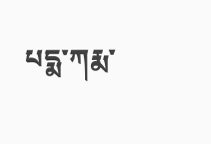པདྨ་ཀརྨ་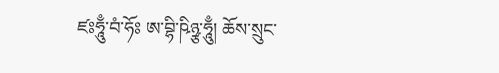ཛཿཧཱུྃ་བཾ་ཧོཿ ཨ་བྷི་ཥིཉྩ་ཧཱུྃ། ཆོས་སྲུང་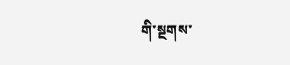གི་སྔགས་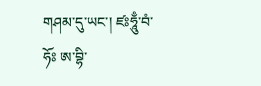གཤམ་དུ་ཡང་། ཛཿཧཱུྃ་བཾ་ཧོཿ ཨ་བྷི་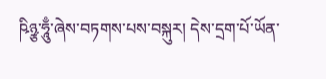ཥིཉྩ་ཧཱུྃ་ཞེས་བཏགས་པས་བསྐུར། དེས་དྲག་པོ་ཡོན་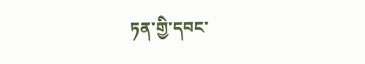ཏན་གྱི་དབང་